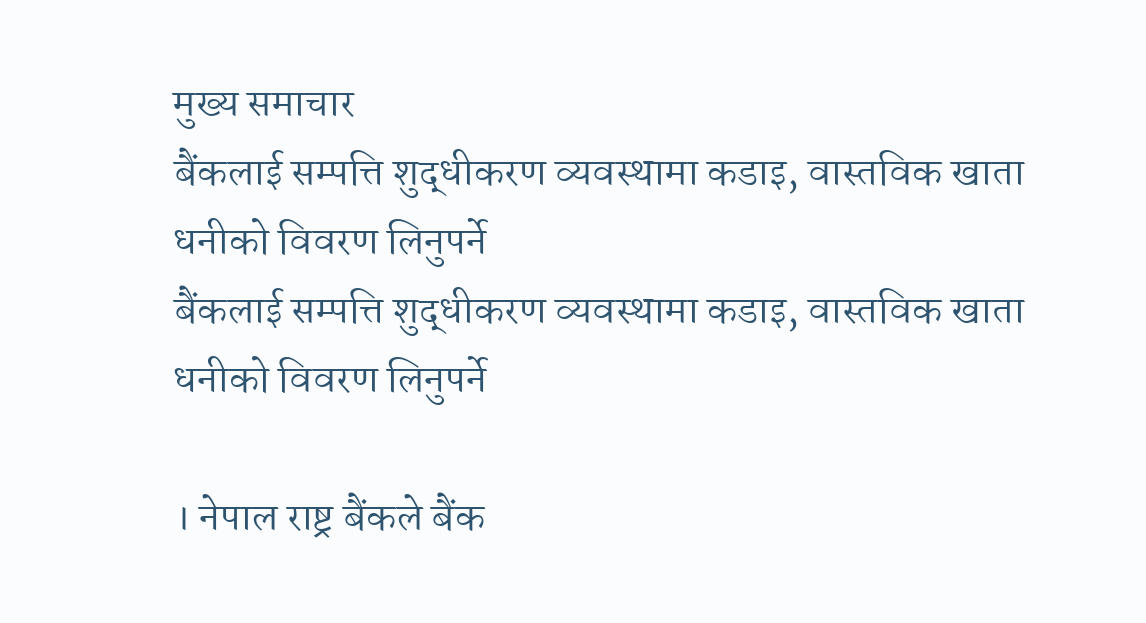मुख्य समाचार
बैंकलाई सम्पत्ति शुद्धीकरण व्यवस्थामा कडाइ, वास्तविक खाता धनीको विवरण लिनुपर्ने
बैंकलाई सम्पत्ति शुद्धीकरण व्यवस्थामा कडाइ, वास्तविक खाता धनीको विवरण लिनुपर्ने

। नेपाल राष्ट्र बैंकले बैंक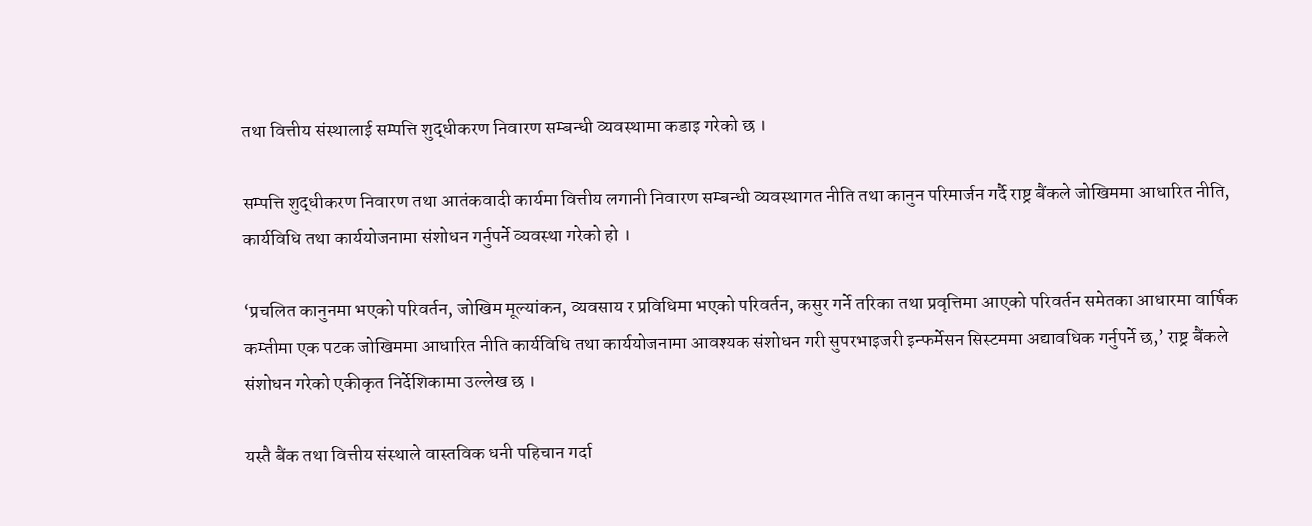तथा वित्तीय संस्थालाई सम्पत्ति शुद्धीकरण निवारण सम्बन्धी व्यवस्थामा कडाइ गरेको छ ।

सम्पत्ति शुद्धीकरण निवारण तथा आतंकवादी कार्यमा वित्तीय लगानी निवारण सम्बन्धी व्यवस्थागत नीति तथा कानुन परिमार्जन गर्दै राष्ट्र बैंकले जोखिममा आधारित नीति, कार्यविधि तथा कार्ययोजनामा संशोधन गर्नुपर्ने व्यवस्था गरेको हो ।

‘प्रचलित कानुनमा भएको परिवर्तन, जोखिम मूल्यांकन, व्यवसाय र प्रविधिमा भएको परिवर्तन, कसुर गर्ने तरिका तथा प्रवृत्तिमा आएको परिवर्तन समेतका आधारमा वार्षिक कम्तीमा एक पटक जोखिममा आधारित नीति कार्यविधि तथा कार्ययोजनामा आवश्यक संशोधन गरी सुपरभाइजरी इन्फर्मेसन सिस्टममा अद्यावधिक गर्नुपर्ने छ,’ राष्ट्र बैंकले संशोधन गरेको एकीकृत निर्देशिकामा उल्लेख छ ।

यस्तै बैंक तथा वित्तीय संस्थाले वास्तविक धनी पहिचान गर्दा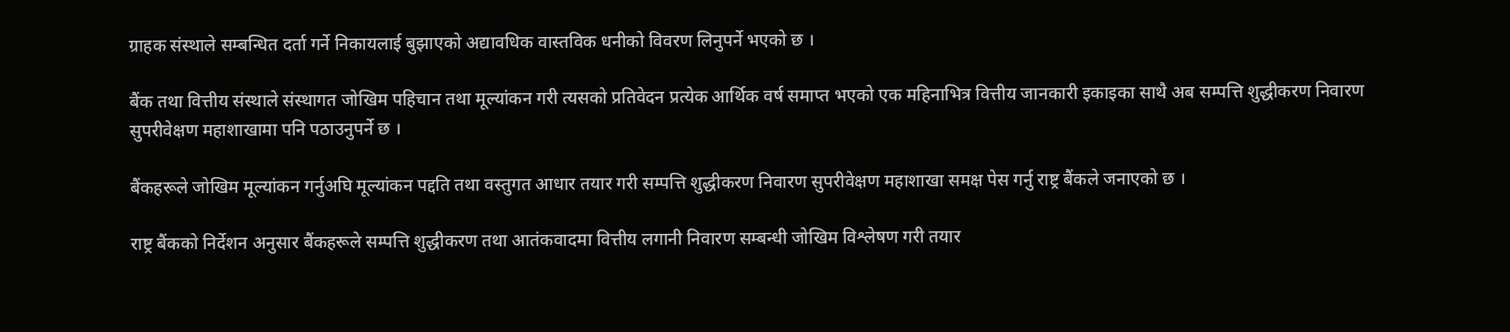ग्राहक संस्थाले सम्बन्धित दर्ता गर्ने निकायलाई बुझाएको अद्यावधिक वास्तविक धनीको विवरण लिनुपर्ने भएको छ ।

बैंक तथा वित्तीय संस्थाले संस्थागत जोखिम पहिचान तथा मूल्यांकन गरी त्यसको प्रतिवेदन प्रत्येक आर्थिक वर्ष समाप्त भएको एक महिनाभित्र वित्तीय जानकारी इकाइका साथै अब सम्पत्ति शुद्धीकरण निवारण सुपरीवेक्षण महाशाखामा पनि पठाउनुपर्ने छ ।

बैंकहरूले जोखिम मूल्यांकन गर्नुअघि मूल्यांकन पद्दति तथा वस्तुगत आधार तयार गरी सम्पत्ति शुद्धीकरण निवारण सुपरीवेक्षण महाशाखा समक्ष पेस गर्नु राष्ट्र बैंकले जनाएको छ ।

राष्ट्र बैंकको निर्देशन अनुसार बैंकहरूले सम्पत्ति शुद्धीकरण तथा आतंकवादमा वित्तीय लगानी निवारण सम्बन्धी जोखिम विश्लेषण गरी तयार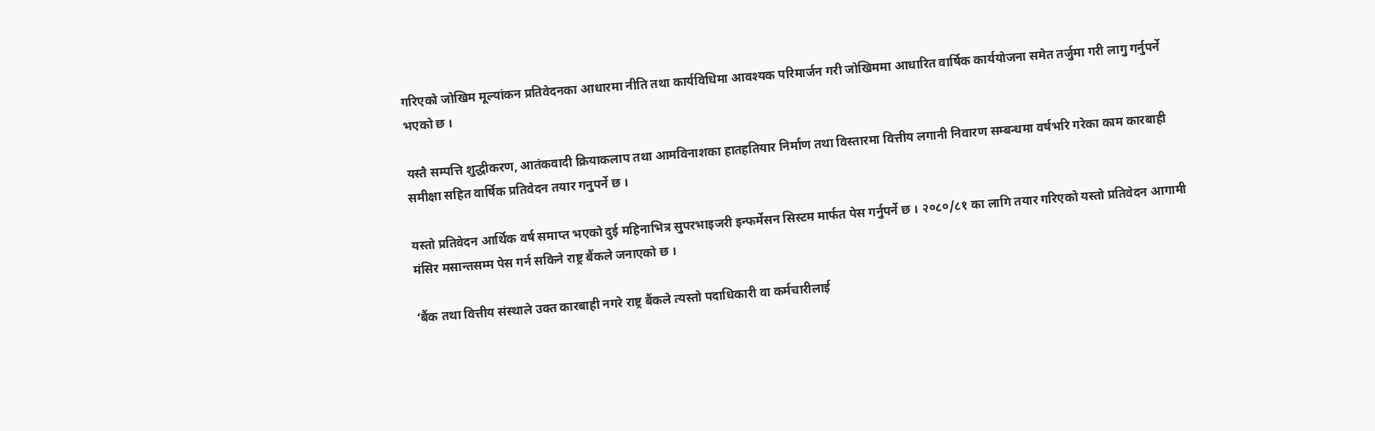गरिएको जोखिम मूल्यांकन प्रतिवेदनका आधारमा नीति तथा कार्यविधिमा आवश्यक परिमार्जन गरी जोखिममा आधारित वार्षिक कार्ययोजना समेत तर्जुमा गरी लागु गर्नुपर्ने भएको छ ।

यस्तै सम्पत्ति शुद्धीकरण, आतंकवादी क्रियाकलाप तथा आमविनाशका हातहतियार निर्माण तथा विस्तारमा वित्तीय लगानी निवारण सम्बन्धमा वर्षभरि गरेका काम कारबाही समीक्षा सहित वार्षिक प्रतिवेदन तयार गनुपर्ने छ ।

यस्तो प्रतिवेदन आर्थिक वर्ष समाप्त भएको दुई महिनाभित्र सुपरभाइजरी इन्फर्मेसन सिस्टम मार्फत पेस गर्नुपर्ने छ । २०८०/८१ का लागि तयार गरिएको यस्तो प्रतिवेदन आगामी मंसिर मसान्तसम्म पेस गर्न सकिने राष्ट्र बैंकले जनाएको छ ।

‘बैंक तथा वित्तीय संस्थाले उक्त कारबाही नगरे राष्ट्र बैंकले त्यस्तो पदाधिकारी वा कर्मचारीलाई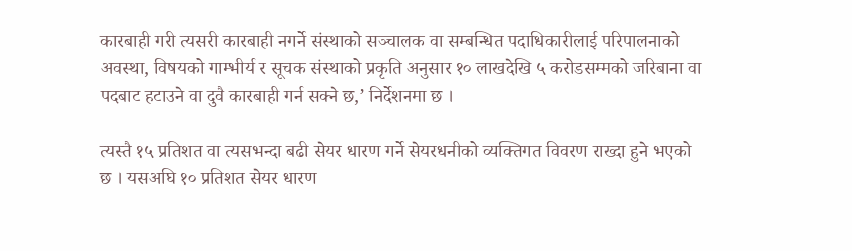कारबाही गरी त्यसरी कारबाही नगर्ने संस्थाको सञ्चालक वा सम्बन्धित पदाधिकारीलाई परिपालनाको अवस्था, विषयको गाम्भीर्य र सूचक संस्थाको प्रकृति अनुसार १० लाखदेखि ५ करोडसम्मको जरिबाना वा पदबाट हटाउने वा दुवै कारबाही गर्न सक्ने छ,’ निर्देशनमा छ ।

त्यस्तै १५ प्रतिशत वा त्यसभन्दा बढी सेयर धारण गर्ने सेयरधनीको व्यक्तिगत विवरण राख्दा हुने भएको छ । यसअघि १० प्रतिशत सेयर धारण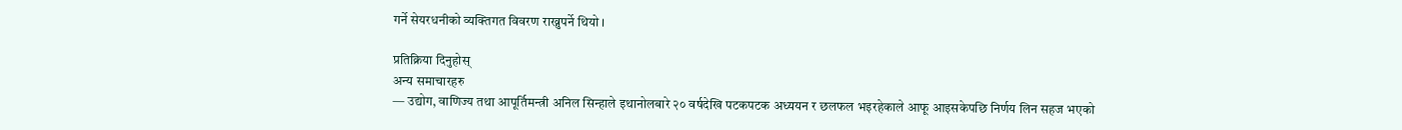गर्ने सेयरधनीको व्यक्तिगत विवरण राख्नुपर्ने थियो ।

प्रतिक्रिया दिनुहोस्
अन्य समाचारहरु
— उद्योग, वाणिज्य तथा आपूर्तिमन्त्री अनिल सिन्हाले इथानोलबारे २० वर्षदेखि पटकपटक अध्ययन र छलफल भइरहेकाले आफू आइसकेपछि निर्णय लिन सहज भएको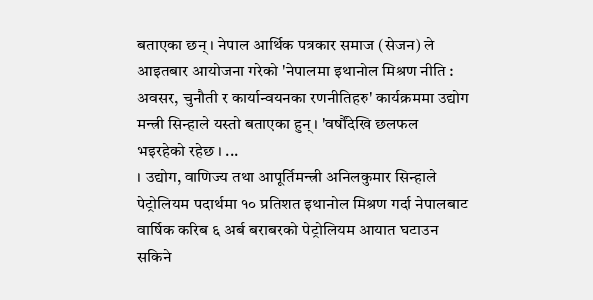बताएका छन् । नेपाल आर्थिक पत्रकार समाज (सेजन) ले आइतबार आयोजना गरेको 'नेपालमा इथानोल मिश्रण नीति : अवसर, चुनौती र कार्यान्वयनका रणनीतिहरु' कार्यक्रममा उद्योग मन्त्री सिन्हाले यस्तो बताएका हुन् । 'वर्षौंदेखि छलफल भइरहेको रहेछ । ...
। उद्योग, वाणिज्य तथा आपूर्तिमन्त्री अनिलकुमार सिन्हाले पेट्रोलियम पदार्थमा १० प्रतिशत इथानोल मिश्रण गर्दा नेपालबाट वार्षिक करिब ६ अर्ब बराबरको पेट्रोलियम आयात घटाउन सकिने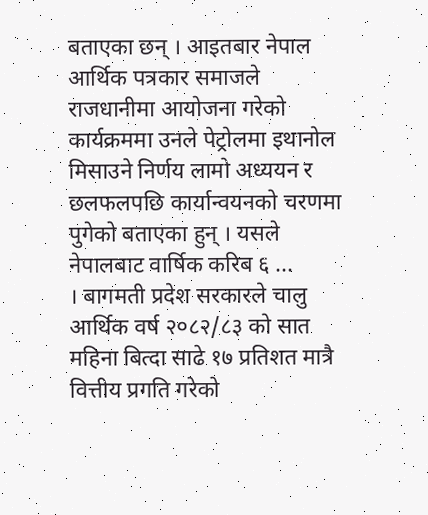बताएका छन् । आइतबार नेपाल आर्थिक पत्रकार समाजले राजधानीमा आयोजना गरेको कार्यक्रममा उनले पेट्रोलमा इथानोल मिसाउने निर्णय लामो अध्ययन र छलफलपछि कार्यान्वयनको चरणमा पुगेको बताएका हुन् । यसले नेपालबाट वार्षिक करिब ६ ...
। बागमती प्रदेश सरकारले चालु आर्थिक वर्ष २०८२/८३ को सात महिना बित्दा साढे १७ प्रतिशत मात्रै वित्तीय प्रगति गरेको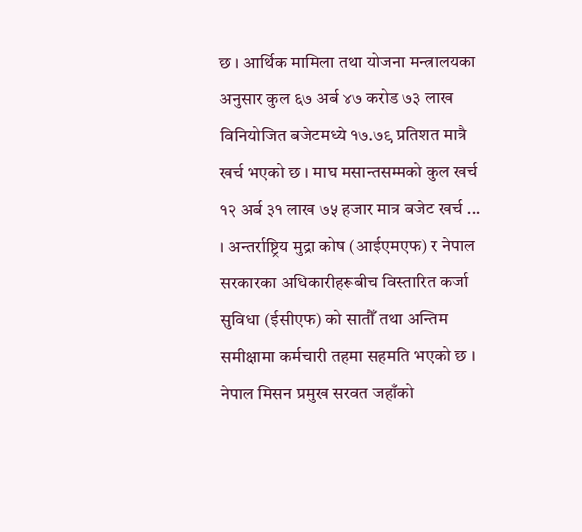छ । आर्थिक मामिला तथा योजना मन्त्रालयका अनुसार कुल ६७ अर्ब ४७ करोड ७३ लाख विनियोजित बजेटमध्ये १७.७९ प्रतिशत मात्रै खर्च भएको छ । माघ मसान्तसम्मको कुल खर्च १२ अर्ब ३१ लाख ७५ हजार मात्र बजेट खर्च ...
। अन्तर्राष्ट्रिय मुद्रा कोष (आईएमएफ) र नेपाल सरकारका अधिकारीहरूबीच विस्तारित कर्जा सुविधा (ईसीएफ) को सातौँ तथा अन्तिम समीक्षामा कर्मचारी तहमा सहमति भएको छ । नेपाल मिसन प्रमुख सरवत जहाँको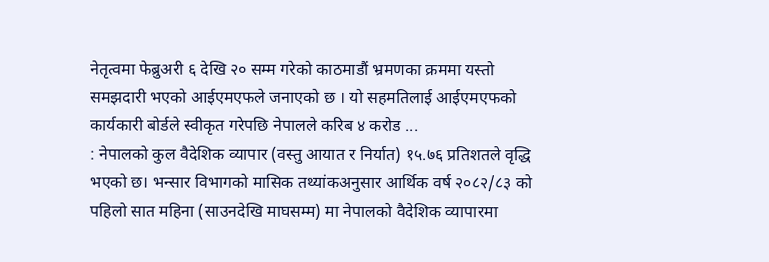नेतृत्वमा फेब्रुअरी ६ देखि २० सम्म गरेको काठमाडौं भ्रमणका क्रममा यस्तो समझदारी भएको आईएमएफले जनाएको छ । यो सहमतिलाई आईएमएफको कार्यकारी बोर्डले स्वीकृत गरेपछि नेपालले करिब ४ करोड ...
: नेपालको कुल वैदेशिक व्यापार (वस्तु आयात र निर्यात) १५.७६ प्रतिशतले वृद्धि भएको छ। भन्सार विभागको मासिक तथ्यांकअनुसार आर्थिक वर्ष २०८२/८३ को पहिलो सात महिना (साउनदेखि माघसम्म) मा नेपालको वैदेशिक व्यापारमा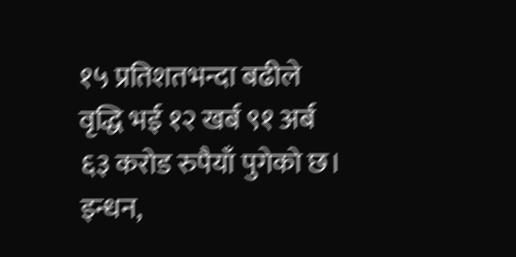१५ प्रतिशतभन्दा बढीले वृद्धि भई १२ खर्ब ९१ अर्ब ६३ करोड रुपैयाँ पुगेको छ। इन्धन,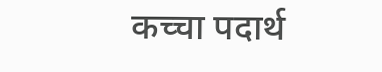कच्चा पदार्थ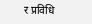र प्रविधि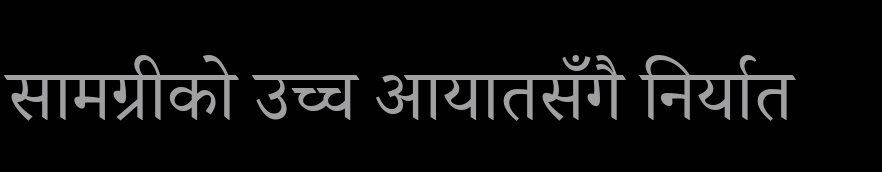सामग्रीको उच्च आयातसँगै निर्यात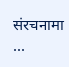संरचनामा ...